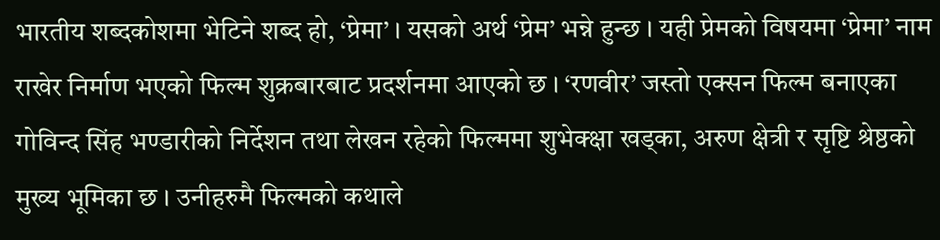भारतीय शब्दकोशमा भेटिने शब्द हो, ‘प्रेमा’ । यसको अर्थ ‘प्रेम’ भन्ने हुन्छ । यही प्रेमको विषयमा ‘प्रेमा’ नाम राखेर निर्माण भएको फिल्म शुक्रबारबाट प्रदर्शनमा आएको छ । ‘रणवीर’ जस्तो एक्सन फिल्म बनाएका गोविन्द सिंह भण्डारीको निर्देशन तथा लेखन रहेको फिल्ममा शुभेक्क्षा खड्का, अरुण क्षेत्री र सृष्टि श्रेष्ठको मुख्य भूमिका छ । उनीहरुमै फिल्मको कथाले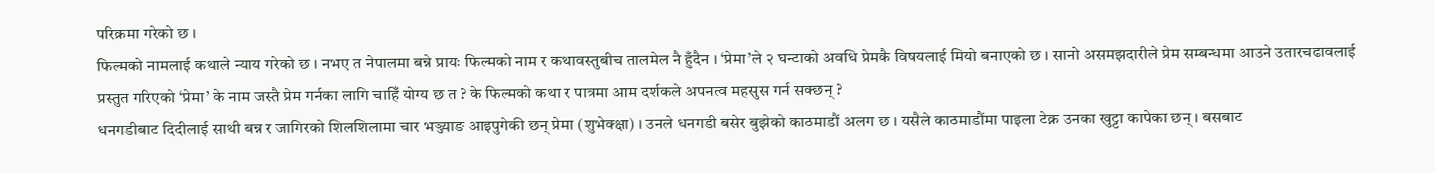परिक्रमा गरेको छ ।
फिल्मको नामलाई कथाले न्याय गरेको छ । नभए त नेपालमा बन्ने प्रायः फिल्मको नाम र कथावस्तुबीच तालमेल नै हुँदैन । ‘प्रेमा’ले २ घन्टाको अवधि प्रेमकै विषयलाई मियो बनाएको छ । सानो असमझदारीले प्रेम सम्बन्धमा आउने उतारचढावलाई प्रस्तुत गरिएको ‘प्रेमा’ के नाम जस्तै प्रेम गर्नका लागि चाहिँ योग्य छ त ? के फिल्मको कथा र पात्रमा आम दर्शकले अपनत्व महसुस गर्न सक्छन् ?
धनगडीबाट दिदीलाई साथी बन्न र जागिरको शिलशिलामा चार भञ्ज्याङ आइपुगेकी छन् प्रेमा (शुभेक्क्षा) । उनले धनगडी बसेर बुझेको काठमाडौं अलग छ । यसैले काठमाडौंमा पाइला टेक्न उनका खुट्टा कापेका छन् । बसबाट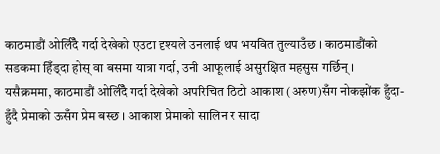काठमाडौं ओर्लिँदै गर्दा देखेको एउटा दृश्यले उनलाई थप भयवित तुल्याउँछ । काठमाडौंको सडकमा हिँड्दा होस् वा बसमा यात्रा गर्दा, उनी आफूलाई असुरक्षित महसुस गर्छिन् ।
यसैक्रममा, काठमाडौं ओर्लिँदै गर्दा देखेको अपरिचित ठिटो आकाश (अरुण)सँग नोकझोंक हुँदा-हुँदै प्रेमाको ऊसँग प्रेम बस्छ । आकाश प्रेमाको सालिन र सादा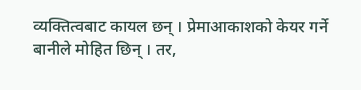व्यक्तित्वबाट कायल छन् । प्रेमाआकाशको केयर गर्ने बानीले मोहित छिन् । तर,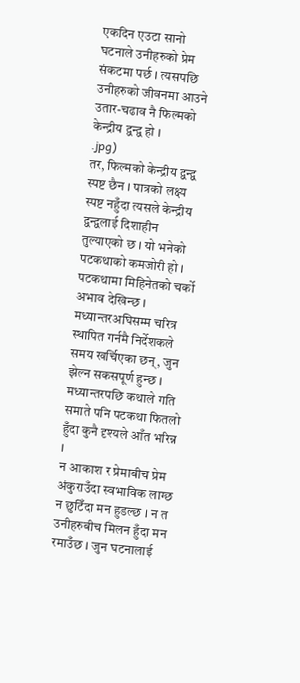एकदिन एउटा सानो घटनाले उनीहरुको प्रेम संकटमा पर्छ । त्यसपछि उनीहरुको जीवनमा आउने उतार-चढाव नै फिल्मको केन्द्रीय द्वन्द्व हो ।
.jpg)
तर, फिल्मको केन्द्रीय द्वन्द्व स्पष्ट छैन । पात्रको लक्ष्य स्पष्ट नहुँदा त्यसले केन्द्रीय द्वन्द्वलाई दिशाहीन तुल्याएको छ । यो भनेको पटकथाको कमजोरी हो । पटकथामा मिहिनेतको चर्को अभाव देखिन्छ । मध्यान्तरअघिसम्म चरित्र स्थापित गर्नमै निर्देशकले समय खर्चिएका छन्, जुन झेल्न सकसपूर्ण हुन्छ । मध्यान्तरपछि कथाले गति समाते पनि पटकथा फितलो हुँदा कुनै दृश्यले आँत भरिन्न ।
न आकाश र प्रेमाबीच प्रेम अंकुराउँदा स्वभाविक लाग्छ न छुटिँदा मन हुडल्छ । न त उनीहरुबीच मिलन हुँदा मन रमाउँछ । जुन घटनालाई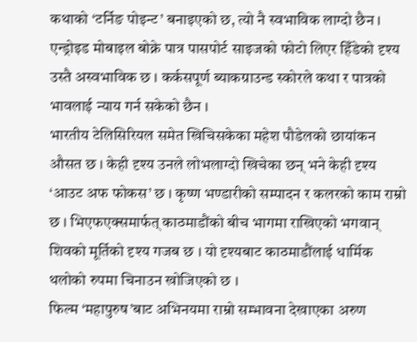कथाको ‘टर्निङ पोइन्ट’ बनाइएको छ, त्यो नै स्वभाविक लाग्दो छैन । एन्ड्रोइड मोबाइल बोक्ने पात्र पासपोर्ट साइजको फोटो लिएर हिँडेको दृश्य उस्तै अस्वभाविक छ । कर्कसपूर्ण ब्याकग्राउन्ड स्कोरले कथा र पात्रको भावलाई न्याय गर्न सकेको छैन ।
भारतीय टेलिसिरियल समेत खिचिसकेका महेश पौडेलको छायांकन औसत छ । केही दृश्य उनले लोभलाग्दो खिचेका छन् भने केही दृश्य ‘आउट अफ फोकस’ छ । कृष्ण भण्डारीको सम्पादन र कलरको काम राम्रो छ । भिएफएक्समार्फत् काठमाडौंको बीच भागमा राखिएको भगवान् शिवको मूर्तिको दृश्य गजब छ । यो दृश्यबाट काठमाडौंलाई धार्मिक थलोको रुपमा चिनाउन खोजिएको छ ।
फिल्म ‘महापुरुष’बाट अभिनयमा राम्रो सम्भावना देखाएका अरुण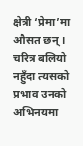क्षेत्री ‘प्रेमा’मा औसत छन् । चरित्र बलियो नहुँदा त्यसको प्रभाव उनको अभिनयमा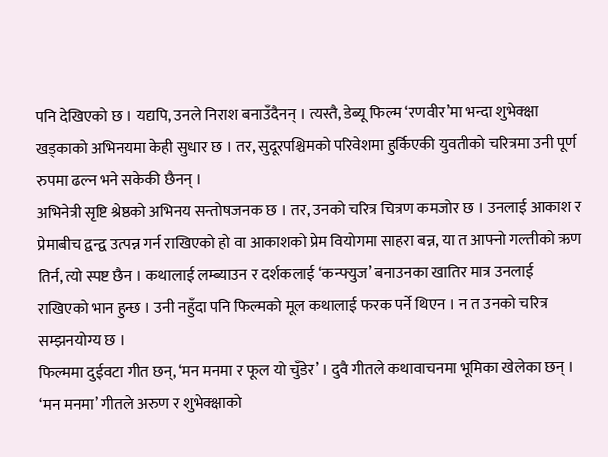पनि देखिएको छ । यद्यपि, उनले निराश बनाउँदैनन् । त्यस्तै, डेब्यू फिल्म ‘रणवीर’मा भन्दा शुभेक्क्षा खड्काको अभिनयमा केही सुधार छ । तर, सुदूरपश्चिमको परिवेशमा हुर्किएकी युवतीको चरित्रमा उनी पूर्ण रुपमा ढल्न भने सकेकी छैनन् ।
अभिनेत्री सृष्टि श्रेष्ठको अभिनय सन्तोषजनक छ । तर, उनको चरित्र चित्रण कमजोर छ । उनलाई आकाश र प्रेमाबीच द्वन्द्व उत्पन्न गर्न राखिएको हो वा आकाशको प्रेम वियोगमा साहरा बन्न, या त आफ्नो गल्तीको ऋण तिर्न, त्यो स्पष्ट छैन । कथालाई लम्ब्याउन र दर्शकलाई ‘कन्फ्युज’ बनाउनका खातिर मात्र उनलाई राखिएको भान हुन्छ । उनी नहुँदा पनि फिल्मको मूल कथालाई फरक पर्ने थिएन । न त उनको चरित्र सम्झनयोग्य छ ।
फिल्ममा दुईवटा गीत छन्, ‘मन मनमा र फूल यो चुँडेर’ । दुवै गीतले कथावाचनमा भूमिका खेलेका छन् । ‘मन मनमा’ गीतले अरुण र शुभेक्क्षाको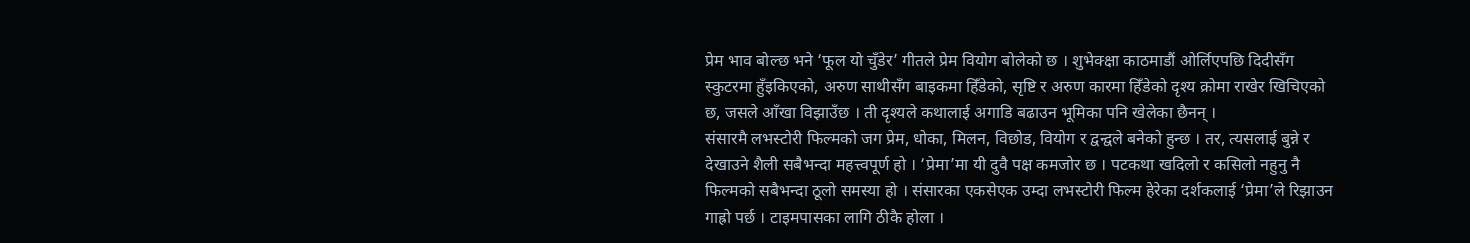प्रेम भाव बोल्छ भने ‘फूल यो चुँडेर’ गीतले प्रेम वियोग बोलेको छ । शुभेक्क्षा काठमाडौं ओर्लिएपछि दिदीसँग स्कुटरमा हुँइकिएको, अरुण साथीसँग बाइकमा हिँडेको, सृष्टि र अरुण कारमा हिँडेको दृश्य क्रोमा राखेर खिचिएको छ, जसले आँखा विझाउँछ । ती दृश्यले कथालाई अगाडि बढाउन भूमिका पनि खेलेका छैनन् ।
संसारमै लभस्टोरी फिल्मको जग प्रेम, धोका, मिलन, विछोड, वियोग र द्वन्द्वले बनेको हुन्छ । तर, त्यसलाई बुन्ने र देखाउने शैली सबैभन्दा महत्त्वपूर्ण हो । ‘प्रेमा’मा यी दुवै पक्ष कमजोर छ । पटकथा खदिलो र कसिलो नहुनु नै फिल्मको सबैभन्दा ठूलो समस्या हो । संसारका एकसेएक उम्दा लभस्टोरी फिल्म हेरेका दर्शकलाई ‘प्रेमा’ले रिझाउन गाह्रो पर्छ । टाइमपासका लागि ठीकै होला ।